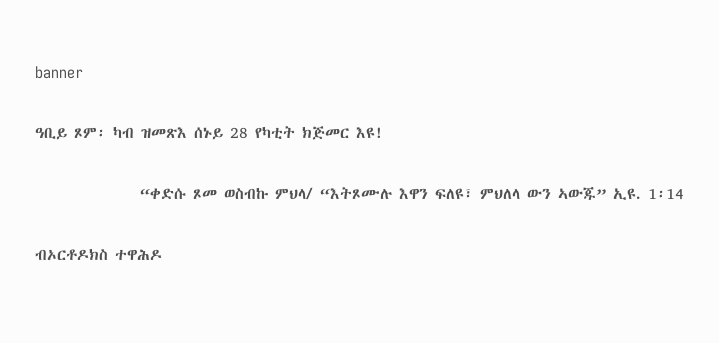banner

ዓቢይ ጾም፡ ካብ ዝመጽእ ሰኑይ 28 የካቲት ክጅመር እዩ!

               “ቀድሱ ጾመ ወስብኩ ምህላ/ “እትጾሙሉ እዋን ፍለዩ፣ ምህለላ ውን ኣውጁ” ኢዩ. 1፡14

ብኦርቶዶክስ ተዋሕዶ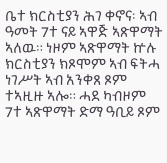ቤተ ክርስቲያን ሕገ ቀኖና፡ ኣብ ዓመት 7ተ ናይ ኣዋጅ ኣጽዋማት ኣለዉ። ነዞም ኣጽዋማት ኵሉ ክርስቲያን ክጾሞም ኣብ ፍትሓ ነገሥት ኣብ አንቀጸ ጾም ተኣዚዙ ኣሎ። ሓደ ካብዞም 7ተ ኣጽዋማት ድማ ዓቢይ ጾም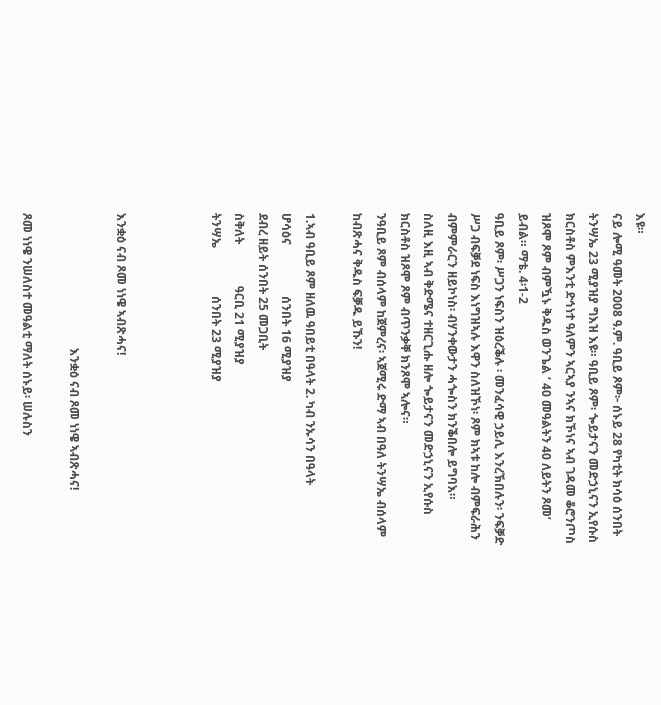እዩ።
ናይ ሎሚ ዓመት 2008 ዓ.ም. ዓቢይ ጾም፦ ሰኑይ 28 የካቲት ክሳዕ ሰንበት ትንሣኤ 23 ሚያዝያ ግእዝ እዩ። ዓቢይ ጾም፡ ጐይታናን መድኃኒናን ኢየሱስ ክርስቶስ ምእንቲ ድኅነተ ዓለምን ኣርኣያ ንኣና ክኾነና ኣብ ገዳመ ቆሮንጦስ ዝጾሞ ጾም ብምዃኑ ቅዱስ ወንጌል ‘ 40 መዓልትን 40 ለይትን ጾመ’ ይብል። ማቴ. 4፡1-2
ዓቢይ ጾም፡ ሥጋን ነፍስን ዝዕረቕሉ ፡ መንፈሳዊ ኃይሊ እንረኽበሉን፡ ንፍቓድ ሥጋ ብፍቓደ ነፍስ እነግዝኣሉ እዋን ስለዝኾነ፡ ጾም ክኣቱ ከሎ ብምፍራሕን ብምምራርን ዘይኮነስ፡ ብሃንቀውታን ሓጐስን ክንቕበሎ ይግባእ።
ስለዚ እዚ ኣብ ቅድሜና ተዘርጊሑ ዘሎ ጐይታናን መድኃኒናን ኢየሱስ ክርስቶስ ዝጾሞ ጾም ብጥንቃቐ ክንጾሞ ኣሎና።
ንዓቢይ ጾም ብሰላም ከጀምረና፡ ኣጀሚሩ ድማ ኣብ በዓለ ትንሣኤ ብሰላም ከብጽሓና ቅዱስ ፍቓዱ ይኹን!

1.ኣብ ዓቢይ ጾም ዘለዉ ዓበይቲ በዓላት 2. ካብ ንኡሳን በዓላት
ሆሳዕና                 ሰንበት 16 ሚያዝያ
ደብረ ዘይት ሰንበት 25 መጋቢት
ስቅለት              ዓርቢ 21 ሚያዝያ
ትንሣኤ                ሰንበት 23 ሚያዝያ



እንቋዕ ናብ ጾመ ነነዌ ኣብጽሓና!

                                             እንቋዕ ናብ ጾመ ነነዌ ኣብጽሓና!

ጾመ ነነዌ ንሠለስተ መዓልቲ ማለት ሰኑይ፡ ሠሉስን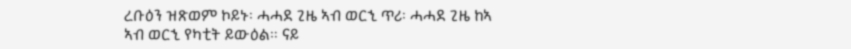ረቡዕን ዝጽወም ኮይኑ፡ ሓሓደ ጊዜ ኣብ ወርኂ ጥሪ፡ ሓሓደ ጊዜ ከኣ ኣብ ወርኂ የካቲት ይውዕል። ናይ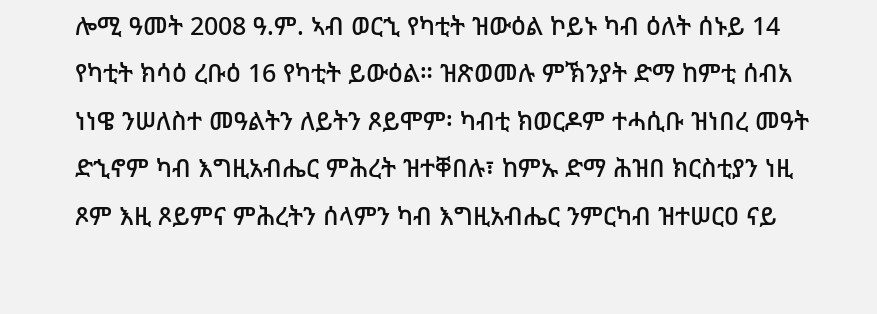ሎሚ ዓመት 2008 ዓ.ም. ኣብ ወርኂ የካቲት ዝውዕል ኮይኑ ካብ ዕለት ሰኑይ 14 የካቲት ክሳዕ ረቡዕ 16 የካቲት ይውዕል። ዝጽወመሉ ምኽንያት ድማ ከምቲ ሰብአ ነነዌ ንሠለስተ መዓልትን ለይትን ጾይሞም፡ ካብቲ ክወርዶም ተሓሲቡ ዝነበረ መዓት ድኂኖም ካብ እግዚአብሔር ምሕረት ዝተቐበሉ፣ ከምኡ ድማ ሕዝበ ክርስቲያን ነዚ ጾም እዚ ጾይምና ምሕረትን ሰላምን ካብ እግዚአብሔር ንምርካብ ዝተሠርዐ ናይ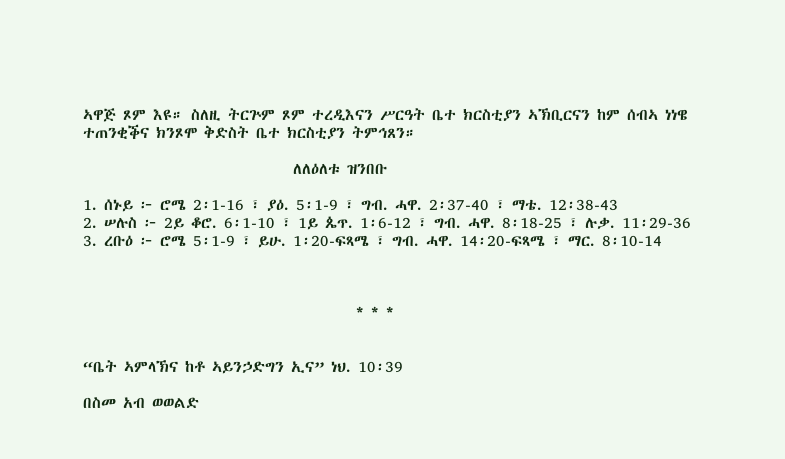ኣዋጅ ጾም እዩ። ስለዚ ትርጕም ጾም ተረዲእናን ሥርዓት ቤተ ክርስቲያን ኣኽቢርናን ከም ሰብኣ ነነዌ ተጠንቂቕና ክንጾሞ ቅድስት ቤተ ክርስቲያን ትምኅጸን።

                              ለለዕለቱ ዝንበቡ

1. ሰኑይ ፦ ሮሜ 2፡1-16 ፣ ያዕ. 5፡1-9 ፣ ግብ. ሓዋ. 2፡37-40 ፣ ማቴ. 12፡38-43
2. ሠሉስ ፦ 2ይ ቆሮ. 6፡1-10 ፣ 1ይ ጴጥ. 1፡6-12 ፣ ግብ. ሓዋ. 8፡18-25 ፣ ሉቃ. 11፡29-36
3. ረቡዕ ፦ ሮሜ 5፡1-9 ፣ ይሁ. 1፡20-ፍጻሜ ፣ ግብ. ሓዋ. 14፡20-ፍጻሜ ፣ ማር. 8፡10-14



                                       * * *


“ቤት ኣምላኽና ከቶ ኣይንኃድግን ኢና” ነህ. 10፡39

በስመ አብ ወወልድ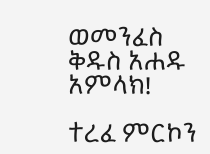ወመንፈስ ቅዱስ አሐዱ አምላክ!

ተረፈ ምርኮን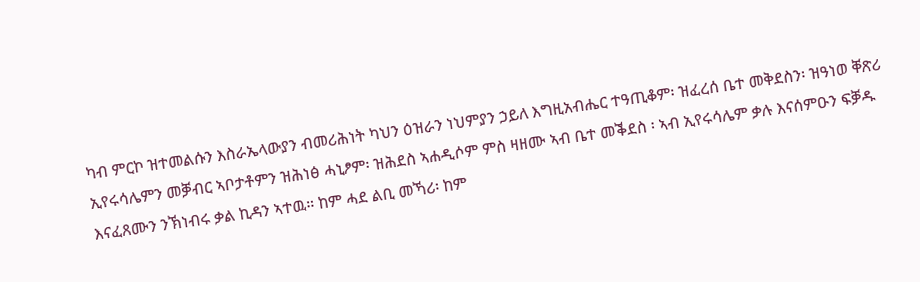ካብ ምርኮ ዝተመልሱን እስራኤላውያን ብመሪሕነት ካህን ዕዝራን ነህምያን ኃይለ እግዚአብሔር ተዓጢቆም፡ ዝፈረሰ ቤተ መቅደስን፡ ዝዓነወ ቐጽሪ ኢየሩሳሌምን መቓብር ኣቦታቶምን ዝሕነፅ ሓኒፆም፡ ዝሕደስ ኣሐዲሶም ምስ ዛዘሙ ኣብ ቤተ መቕደስ ፡ ኣብ ኢየሩሳሌም ቃሉ እናሰምዑን ፍቓዱ እናፈጸሙን ንኽነብሩ ቃል ኪዳን ኣተዉ። ከም ሓደ ልቢ መኻሪ፡ ከም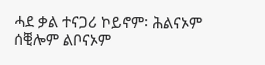ሓደ ቃል ተናጋሪ ኮይኖም፡ ሕልናኦም ሰቒሎም ልቦናኦም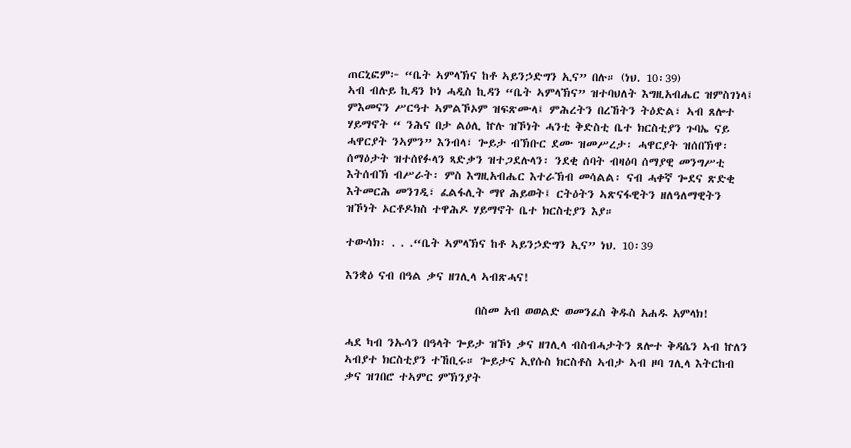ጠርኒፎም፦ “ቤት ኣምላኽና ከቶ ኣይንኃድግን ኢና” በሉ። (ነህ. 10፡39)
ኣብ ብሉይ ኪዳን ኮነ ሓዲስ ኪዳን “ቤት ኣምላኽና” ዝተባህለት እግዚአብሔር ዝምስገነላ፤ ምእመናን ሥርዓተ ኣምልኾኦም ዝፍጽሙላ፤ ምሕረትን በረኸትን ትዕድል፣ ኣብ ጸሎተ ሃይማኖት “ ንሕና በታ ልዕሊ ኵሉ ዝኾነት ሓንቲ ቅድስቲ ቤተ ክርስቲያን ጉባኤ ናይ ሓዋርያት ንኣምን” እንብላ፣ ጐይታ ብኽቡር ደሙ ዝመሥረታ፡ ሓዋርያት ዝሰበኽዋ፡ ሰማዕታት ዝተሰየፉላን ጻድቃን ዝተጋደሉላን፡ ንደቂ ሰባት ብዛዕባ ሰማያዊ መንግሥቲ እትሰብኽ ብሥራት፡ ምስ እግዚአብሔር እተራኽብ መሳልል፡ ናብ ሓቀኛ ጐደና ጽድቂ እትመርሕ መንገዲ፣ ፈልፋሊት ማየ ሕይወት፤ ርትዕትን ኣጽናፋዊትን ዘለዓለማዊትን ዝኾነት ኦርቶዶክስ ተዋሕዶ ሃይማኖት ቤተ ክርስቲያን እያ።

ተውሳክ፡ . . .“ቤት ኣምላኽና ከቶ ኣይንኃድግን ኢና” ነህ. 10፡39

እንቋዕ ናብ በዓል ቃና ዘገሊላ ኣብጽሓና!

                          በስመ አብ ወወልድ ወመንፈስ ቅዱስ አሐዱ አምላክ!

ሓደ ካብ ንኡሳን በዓላት ጐይታ ዝኾነ ቃና ዘገሊላ ብስብሓታትን ጸሎተ ቅዳሴን ኣብ ኵለን ኣብያተ ክርስቲያን ተኸቢሩ። ጐይታና ኢየሱስ ክርስቶስ ኣብታ ኣብ ዞባ ገሊላ እትርከብ ቃና ዝገበሮ ተኣምር ምኽንያት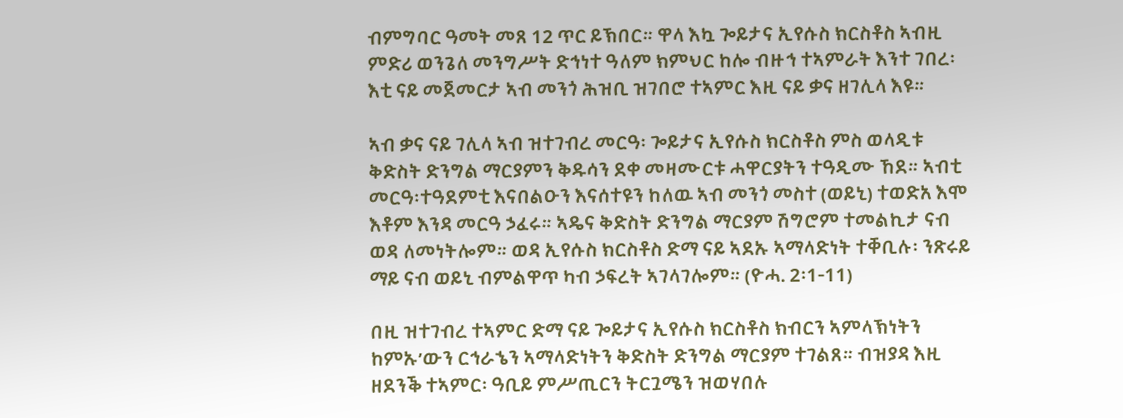ብምግባር ዓመት መጸ 12 ጥር ይኽበር። ዋላ እኳ ጐይታና ኢየሱስ ክርስቶስ ኣብዚ ምድሪ ወንጌለ መንግሥት ድኅነተ ዓለም ክምህር ከሎ ብዙኅ ተኣምራት እንተ ገበረ፡ እቲ ናይ መጀመርታ ኣብ መንጎ ሕዝቢ ዝገበሮ ተኣምር እዚ ናይ ቃና ዘገሊላ እዩ።

ኣብ ቃና ናይ ገሊላ ኣብ ዝተገብረ መርዓ፡ ጐይታና ኢየሱስ ክርስቶስ ምስ ወላዲቱ ቅድስት ድንግል ማርያምን ቅዱሳን ደቀ መዛሙርቱ ሓዋርያትን ተዓዲሙ ኸደ። ኣብቲ መርዓ፡ተዓደምቲ እናበልዑን እናሰተዩን ከለዉ ኣብ መንጎ መስተ (ወይኒ) ተወድአ እሞ እቶም እንዳ መርዓ ኃፈሩ። ኣዴና ቅድስት ድንግል ማርያም ሽግሮም ተመልኪታ ናብ ወዳ ለመነትሎም። ወዳ ኢየሱስ ክርስቶስ ድማ ናይ ኣደኡ ኣማላድነት ተቐቢሉ፡ ንጽሩይ ማይ ናብ ወይኒ ብምልዋጥ ካብ ኃፍረት ኣገላገሎም። (ዮሓ. 2፡1-11)

በዚ ዝተገብረ ተኣምር ድማ ናይ ጐይታና ኢየሱስ ክርስቶስ ክብርን ኣምላኽነትን ከምኡ’ውን ርኅራኄን ኣማላድነትን ቅድስት ድንግል ማርያም ተገልጸ። ብዝያዳ እዚ ዘደንቕ ተኣምር፡ ዓቢይ ምሥጢርን ትርጓሜን ዝወሃበሉ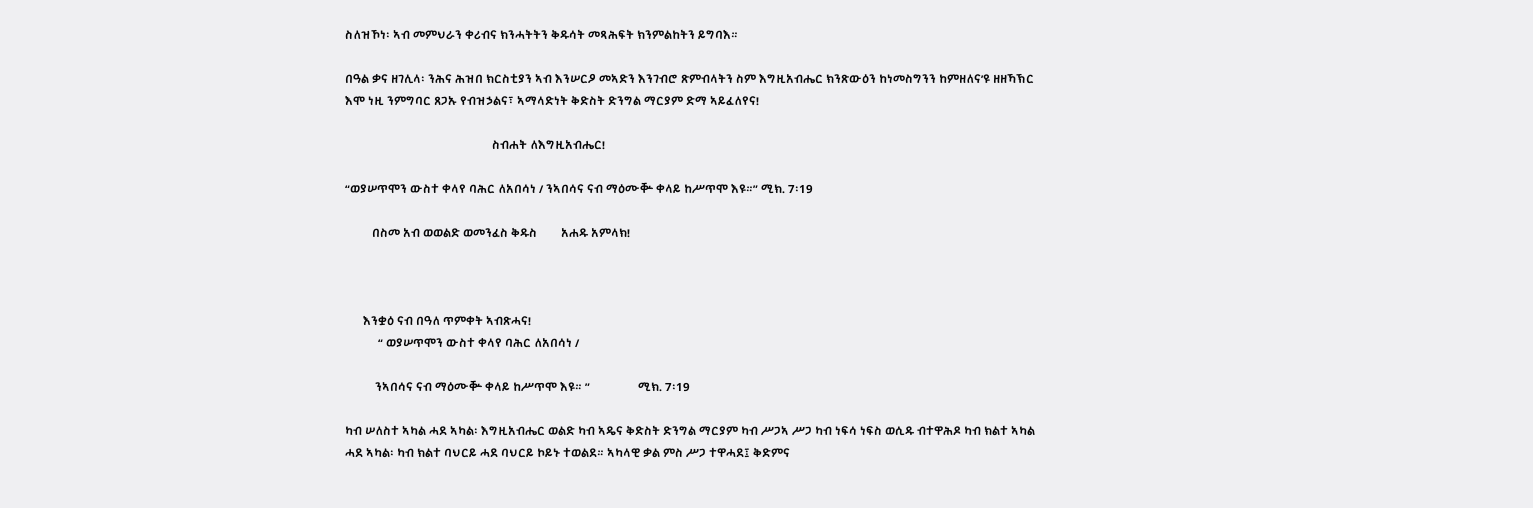ስለዝኾነ፡ ኣብ መምህራን ቀሪብና ክንሓትትን ቅዱሳት መጻሕፍት ክንምልከትን ይግባእ።

በዓል ቃና ዘገሊላ፡ ንሕና ሕዝበ ክርስቲያን ኣብ እንሠርዖ መኣድን እንገብሮ ጽምብላትን ስም እግዚአብሔር ክንጽውዕን ከነመስግንን ከምዘለና’ዩ ዘዘኻኽር እሞ ነዚ ንምግባር ጸጋኡ የብዝኃልና፣ ኣማላድነት ቅድስት ድንግል ማርያም ድማ ኣይፈለየና!

                                                 ስብሐት ለእግዚአብሔር!

“ወያሠጥሞን ውስተ ቀላየ ባሕር ለአበሳነ / ንኣበሳና ናብ ማዕሙቝ ቀላይ ከሥጥሞ እዩ።” ሚክ. 7፡19

         በስመ አብ ወወልድ ወመንፈስ ቅዱስ        አሐዱ አምላክ!



      እንቋዕ ናብ በዓለ ጥምቀት ኣብጽሓና!
           “ ወያሠጥሞን ውስተ ቀላየ ባሕር ለአበሳነ /

          ንኣበሳና ናብ ማዕሙቝ ቀላይ ከሥጥሞ እዩ። ”                ሚክ. 7፡19

ካብ ሠለስተ ኣካል ሓደ ኣካል፡ እግዚአብሔር ወልድ ካብ ኣዴና ቅድስት ድንግል ማርያም ካብ ሥጋኣ ሥጋ ካብ ነፍሳ ነፍስ ወሲዱ ብተዋሕዶ ካብ ክልተ ኣካል ሓደ ኣካል፡ ካብ ክልተ ባህርይ ሓደ ባህርይ ኮይኑ ተወልደ። ኣካላዊ ቃል ምስ ሥጋ ተዋሓደ፤ ቅድምና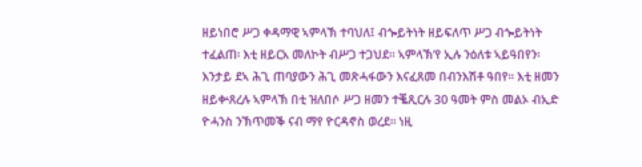ዘይነበሮ ሥጋ ቀዳማዊ ኣምላኽ ተባህለ፤ ብጐይትነት ዘይፍለጥ ሥጋ ብጐይትነት ተፈልጠ፡ እቲ ዘይርአ መለኮት ብሥጋ ተጋህደ። ኣምላኽ’የ ኢሉ ንዕለቱ ኣይዓበየን፡ እንታይ ደኣ ሕጊ ጠባያውን ሕጊ መጽሓፋውን እናፈጸመ በብንእሽቶ ዓበየ። እቲ ዘመን ዘይቍጸረሉ ኣምላኽ በቲ ዝለበሶ ሥጋ ዘመን ተቘጺርሉ 30 ዓመት ምስ መልኦ ብኢድ ዮሓንስ ንኽጥመቕ ናብ ማየ ዮርዳኖስ ወረደ፡፡ ነዚ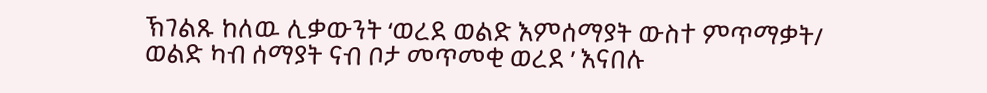ኽገልጹ ከለዉ ሊቃውንት ‘ወረደ ወልድ እምሰማያት ውስተ ምጥማቃት/ ወልድ ካብ ሰማያት ናብ ቦታ መጥመቂ ወረደ ’ እናበሉ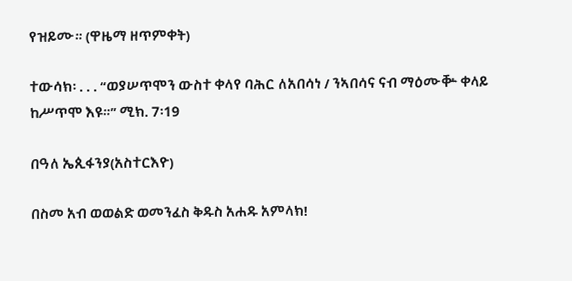የዝይሙ። (ዋዜማ ዘጥምቀት)

ተውሳክ፡ . . . “ወያሠጥሞን ውስተ ቀላየ ባሕር ለአበሳነ / ንኣበሳና ናብ ማዕሙቝ ቀላይ ከሥጥሞ እዩ።” ሚክ. 7፡19

በዓለ ኤጲፋንያ(አስተርእዮ)

በስመ አብ ወወልድ ወመንፈስ ቅዱስ አሐዱ አምላክ!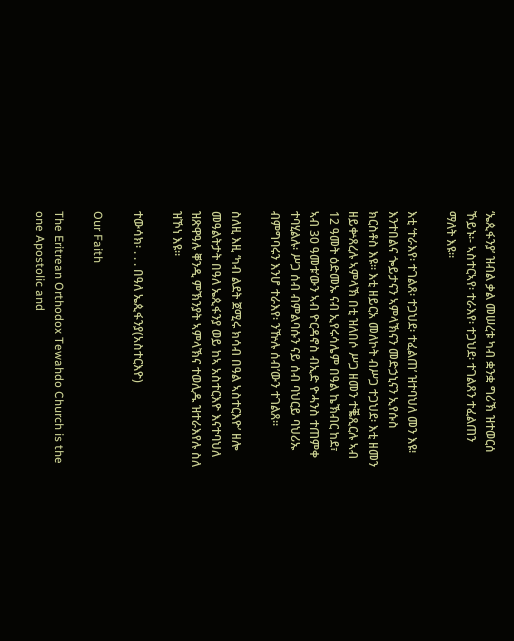‘ኤጲፋንያ’ ዝብል ቃል መሠረቱ ካብ ቋንቋ ግሪኽ ዝተወርሰ ኾይኑ፡- ኣስተርኣየ፡ ተራእየ፡ ተጋህደ፡ ተገልጸን ተፈልጠን ማለት እዩ።

እቲ ‘ተራእየ፡ ተገልጸ፡ ተጋህደ፡ ተፈልጠ’ ዝተባህለ መን እዩ፧ እንተበልና ጐይታናን ኣምላኽናን መድኃኒናን ኢየሱስ ክርስቶስ እዩ። እቲ ዘይርአ መለኮት ብሥጋ ተጋህደ፡ እቲ ዘመን ዘይቍጸረሉ ኣምላኽ በቲ ዝለበሶ ሥጋ ዘመን ተቘጺርሉ ኣብ 12 ዓመት ዕድመኡ ናብ ኢየሩሳሌም በዓል ኬኽብር ከደ፣ ኣብ 30 ዓመቱ’ውን ኣብ ዮርዳኖስ ብኢድ ዮሓንስ ተጠምቀ ተባሂልሉ፡ ሥጋ ሰብ ብምልባሱን ናይ ሰብ ባህርይ ባህሪኡ ብምግባሩን እንሆ ተራእየ፡ ንዅሉ ሰብ’ውን ተገልጸ።

ስለዚ እዚ ‘ካብ ልደት ጀሚሩ ክሳብ በዓል ኣስተርእዮ’ ዘሎ መዓልትታት በዓለ ኤጲፋንያ ወይ ከኣ አስተርእዮ እናተባህለ ዝጽዋዓሉ ቐንዲ ምኽንያት ኣምላኽና ተወሊዱ ዝተራእየሉ ስለ ዝኾነ እዩ።

ተውሳክ፡ . . . በዓለ ኤጲፋንያ(አስተርእዮ)

Our Faith

The Eritrean Orthodox Tewahdo Church is the one Apostolic and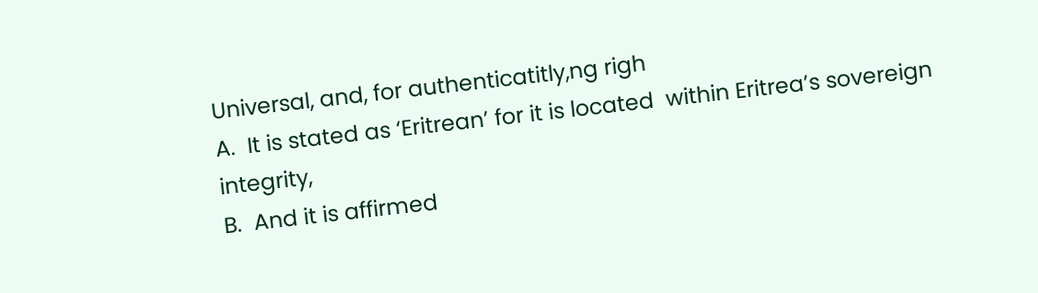Universal, and, for authenticatitly,ng righ
A.  It is stated as ‘Eritrean’ for it is located  within Eritrea’s sovereign integrity,
B.  And it is affirmed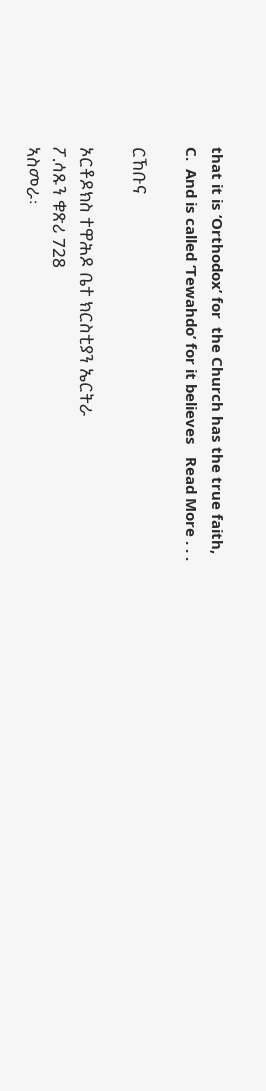that it is ‘Orthodox’ for  the Church has the true faith,
C.  And is called ‘Tewahdo’ for it believes   Read More . . .

ርኸቡና

ኦርቶዶክስ ተዋሕዶ ቤተ ክርስቲያን ኤርትራ
ፖ.ሳጹን ቁጽሪ 728
ኣስመራ፡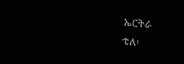ኤርትራ
ቴለ፡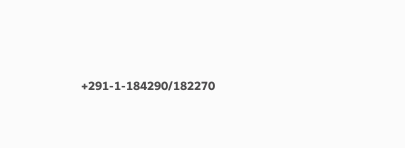+291-1-184290/182270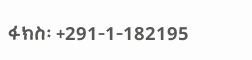ፋክስ፡ +291-1-182195